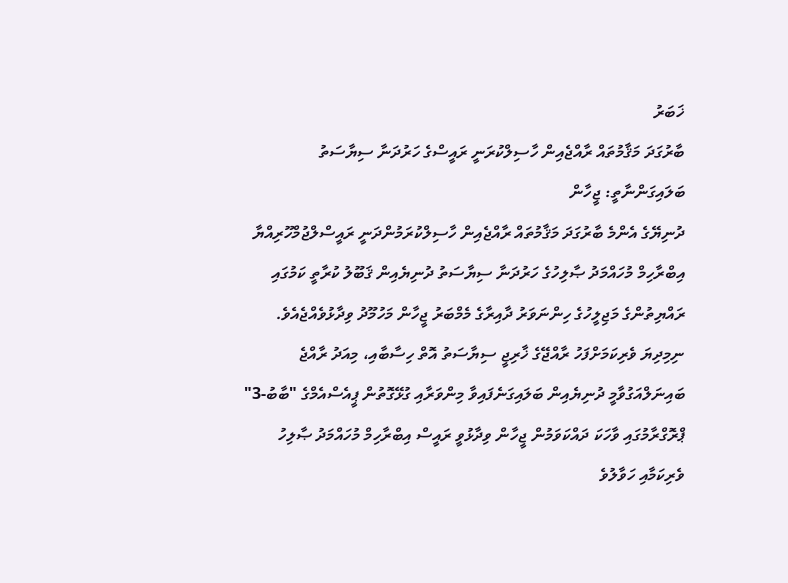ޚަބަރު
ބާރުގަދަ މަޤާމުތައް ރާއްޖެއިން ހާސިލްކުރަނީ ރައީސްގެ ހަރުދަނާ ސިޔާސަތު ބަލައިގަންނާތީ: ޖީހާން
ދުނިޔޭގެ އެންމެ ބާރުގަދަ މަޤާމުތައް ރާއްޖެއިން ހާސިލްކުރަމުންދަނީ ރައީސްލްޖުމްހޫރިއްޔާ އިބްރާހިމް މުހައްމަދު ޞާލިހުގެ ހަރުދަނާ ސިޔާސަތު ދުނިޔެއިން ޤަބޫލު ކުރާތީ ކަމުގައި ރައްޔިތުންގެ މަޖިލީހުގެ ހިންނަވަރު ދާއިރާގެ މެމްބަރު ޖީހާން މަހުމޫދު ވިދާޅުވެއްޖެއެވެ.
ނިމިދިޔަ ވެރިކަމަށްފަހު ރާއްޖޭގެ ޚާރިޖީ ސިޔާސަތު އޮތް ހިސާބާއި، މިއަދު ރާއްޖެ ބައިނަލްއަގުވާމީ ދުނިޔެއިން ބަލައިގަނެފައިވާ މިންވަރާއި ގުޅޭގޮތުން ޕީއެސްއެމްގެ "ބާބު-3" ޕްރޮގްރާމުގައި ވާހަކަ ދައްކަވަމުން ޖީހާން ވިދާޅުވީ ރައީސް އިބްރާހިމް މުހައްމަދު ޞާލިހު ވެރިކަމާއި ހަވާލުވެ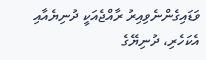ވަޑައިގެންނެވިއިރު ރާއްޖެއަކީ ދުނިޔެއާއި އެކަހެރި، ދުނިޔޭގެ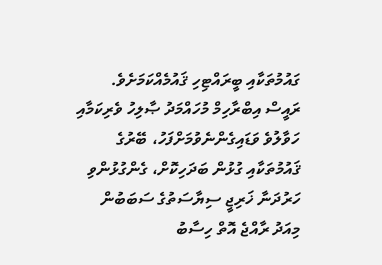ގައުމުތަކާއި ބީރައްޓިހި ޤައުމެއްކަމަށެވެ.
ރައީސް އިބްރާހިމް މުހައްމަދު ޞާލިހު ވެރިކަމާއި ހަވާލުވެ ވަޑައިގެންނެވުމަށްފަހު، ބޭރުގެ ޤައުމުތަކާއި ގުޅުން ބަދަހިކޮށް، ގެންގުޅުންވި ހަރުދަނާ ޚަރިޖީ ސިޔާސަތުގެ ސަބަބުން މިއަދު ރާއްޖެ އޮތް ހިސާބު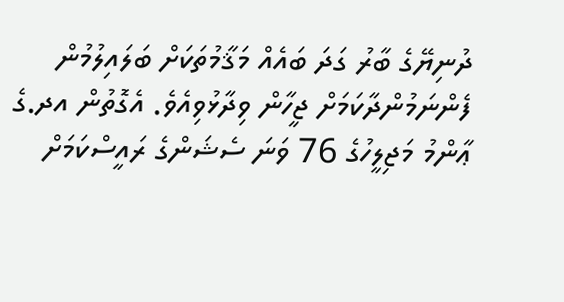ދުނިޔޭގެ ބާރު ގަދަ ބައެއް މަޤާމުތަކަށް ބަލައިލުމުން ފެންނަމުންދާކަމަށް ޖީހާން ވިދާޅުވިއެވެ. އެގޮތުން އދ.ގެ ޢާންމު މަޖިލީހުގެ 76 ވަނަ ސެޝަންގެ ރައީސްކަމަށް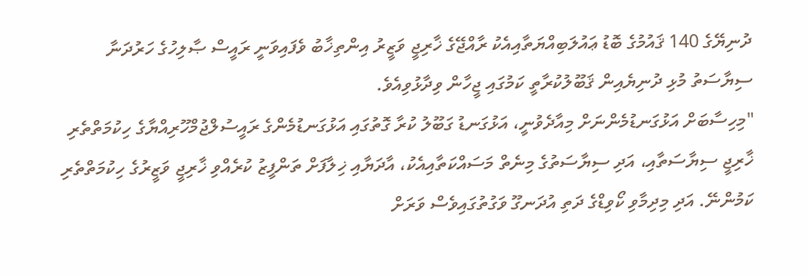ދުނިޔޭގެ 140 ޤައުމުގެ ބޮޑު ޢައުލަބިއްޔަތާއިއެކު ރާއްޖޭގެ ޚާރިޖީ ވަޒީރު އިންތިޚާބު ވެފައިވަނީ ރައީސް ޞާލިހުގެ ހަރުދަނާ ސިޔާސަތު މުޅި ދުނިޔެއިން ޤަބޫލުކުރާތީ ކަމުގައި ޖީހާން ވިދާޅުވިއެވެ.
"މިހިސާބަށް އަޅުގަނޑުމެންނަށް މިއާދެވުނީ، އަޅުގަނޑު ގަބޫލު ކުރާ ގޮތުގައި އަޅުގަނޑުމެންގެ ރައީސުލްޖުމްހޫރިއްޔާގެ ހިކުމަތްތެރި ޚާރިޖީ ސިޔާސަތާއި، އަދި ސިޔާސަތުގެ މިނެތް މަސައްކަތާއިއެކު، އާދަޔާއި ޚިލާފަށް ތަންފީޒު ކުރެއްވި ޚާރިޖީ ވަޒީރުގެ ހިކުމަތްތެރި ކަމުންނޭ. އަދި މިދިމާވި ކޯވިޑްގެ ދަތި އުދަނގޫ ވަގުތުގައިވެސް ވަރަށް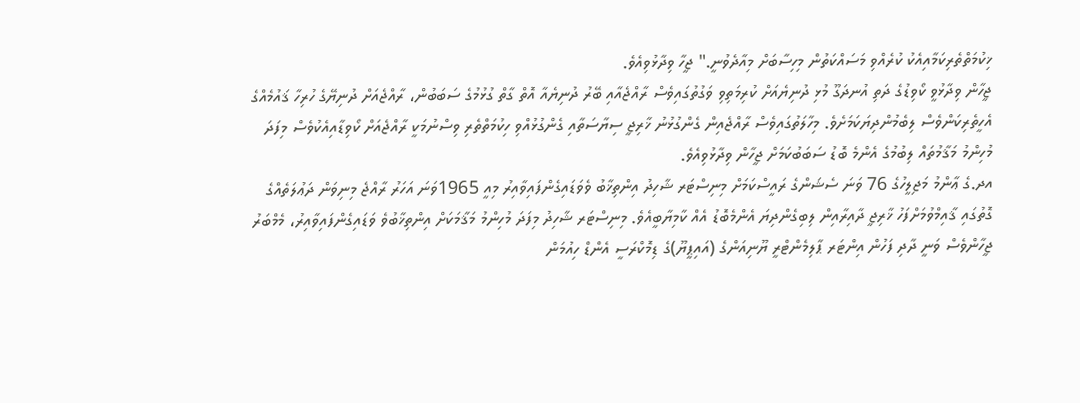ޚިކުމަތްތެރިކަމާއިއެކު ކުރެއްވި މަސައްކަތުން މިހިސާބަށް މިއާދެވުނީ." ޖީހާ ވިދާޅުވިއެވެ.
ޖީހާން ވިދާޅުވީ ކޯވިޑުގެ ދަތި އުނދަގޫ މުޅި ދުނިޔެއަށް ކުރިމަތިވި ވަގުތުގައިވެސް ރާއްޖެއާއި ބޭރު ދުނިޔެއާ އޮތް ގާތް ގުޅުމުގެ ސަބަބުން، ރާއްޖެއަށް ދުނިޔޭގެ ހުރިހާ ޤައުމެއްގެ އެހީތެރިކަންވެސް ލިބެމުންދިޔަކަމަށެވެ. މިހާލަތުގައިވެސް ރާއްޖެއިން ގެންގުޅުނު ޚާރިޖީ ސިޔާސަތާއި ގެންގުޅުއްވި ހިކުމަތްތެރި ވިސްނުމަކީ ރާއްޖެއަށް ކޯވިޑާއިއެކުވެސް މިފަދަ މުހިންމު މަޤާމުތައް ލިބުމުގެ އެންމެ ބޮޑު ސަބަބުކަމަށް ޖީހާން ވިދާޅުވިއެވެ.
އދ.ގެ ޢާންމު މަޖިލީހުގެ 76 ވަނަ ސެޝަންގެ ރައީސްކަމަށް މިނިސްޓަރ ޝާހިދު އިންތިޚާބު ވެވަޑައިގެންފައިވާއިރު މިއީ 1965ވަނަ އަހަރު ރާއްޖެ މިނިވަން ދަޢުލަތެއްގެ ގޮތުގައި ޤާއިމްވުމަށްފަހު ޚާރިޖީ ދާއިރާއިން ލިބިގެންދިޔަ އެންމެބޮޑު އެއް ކާމިޔާބީއެވެ. މިނިސްޓަރ ޝާހިދު މިފަދަ މުހިންމު މަޤާމަކަށް އިންތިޚާބުވެ ވަޑައިގެންފައިވާއިރު، މެމްބަރު ޖީހާންވެސް ވަނީ ދާދި ފަހުން އިންޓަރ ޕާލިމެންޓްރީ ޔޫނިއަންގެ (އައިޕީޔޫ)ގެ ޑިމޮކްރަސީ އެންޑް ހިއުމަން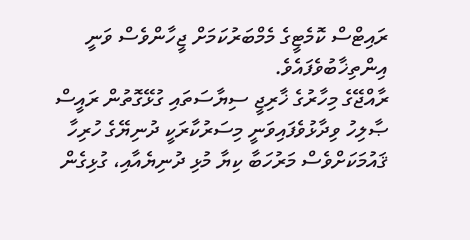ރައިޓްސް ކޮމެޓީގެ މެމްބަރުކަމަށް ޖީހާންވެސް ވަނީ އިންތިޚާބުވެފައެވެ.
ރާއްޖޭގެ މިހާރުގެ ޚާރިޖީ ސިޔާސަތައި ގުޅޭގޮތުން ރައީސް ޞާލިހު ވިދާޅުވެފައިވަނީ މިސަރުކާރަކީ ދުނިޔޭގެ ހުރިހާ ޤައުމަކަށްވެސް މަރުހަބާ ކިޔާ މުޅި ދުނިޔެއާއި، ގުޅިގެން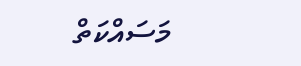މަސައްކަތް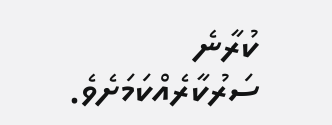ކުރާނެ ސަރުކާރެއްކަމަށެވެ.